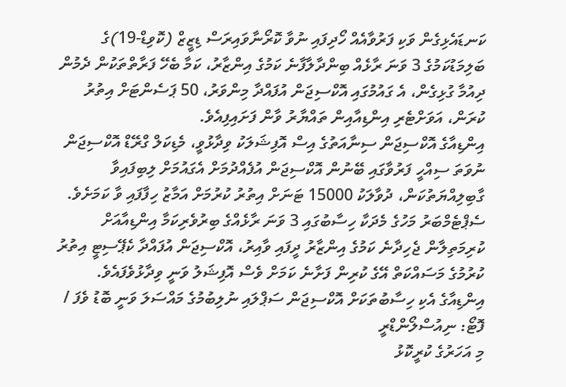ކަނޑައެޅިގެން ވަކި ފަރުވާއެއް ހޯދިފައި ނުވާ ކޮރޯނާވައިރަސް ޑިޒީޒް (ކޮވިޑް-19)ގެ ބަލިމަޑުކަމުގެ 3 ވަނަ ރާޅެއް ބިންދާލާފާނެ ކަމުގެ އިންޒާރު، ކަމާ ބެހޭ ފަރާތްތަކުން ދެމުން ދިއުމާ ގުޅިގެން، އެ ގައުމުގައި އޮކްސިޖަން އުފައްދާ މިންވަރު، 50 ޕަސެންޓަށް އިތުރު ކުރަން، އަވަށްޓެރި އިންޑިއާއިން ތައްޔާރު ވާން ފަށައިފިއެވެ.
އިންޑިއާގެ އޮކްސިޖަން ސިނާއަތުގެ އިސް އޮފިޝަލަކު ވިދާޅުވީ، މެޑިކަލް ގްރޭޑް އޮކްސިޖަން ނުވަތަ ސިއްހީ ފަރުވާގައި ބޭނުން އޮކްސިޖަން އުފެއްދުމަށް އެގައުމަށް ލިބިފައިވާ ގާބިލިއްޔަތުކަން، ދުވާލަކު 15000 ޓަނަށް އިތުރު ކުރުމަށް އަމާޒު ހިފާފައި ވާ ކަމަށެވެ.
ސެޕްޓެމްބަރު މަހުގެ މެދަކާ ހިސާބުގައި 3 ވަނަ ރާޅެއްގެ ބިރުވެރިކަމާ އިންޑިއާއަށް ކުރިމަތިލާން ޖެހިދާނެ ކަމުގެ އިންޒާރު ދީފައި ވާއިރު، އޮކްސިޖަން އުފައްދާ ކެޕޭސިޓީ އިތުރު ކުރުމުގެ މަސައްކަތް އޭގެ ކުރިން ފަށާނެ ކަމަށް ވެސް އޮފިޝަލު ވަނީ ވިދާޅުވެފައެވެ.
އިންޑިއާގެ އެކި ހިސާބުތަކަށް އޮކްސިޖަން ސަޕްލައި ނުލިބުމުގެ މައްސަލަ ވަނީ ބޮޑު ވެފަ / ފޮޓޯ: ނިއުސްލޯންޑްރީ
މި އަހަރުގެ ކުރީކޮޅު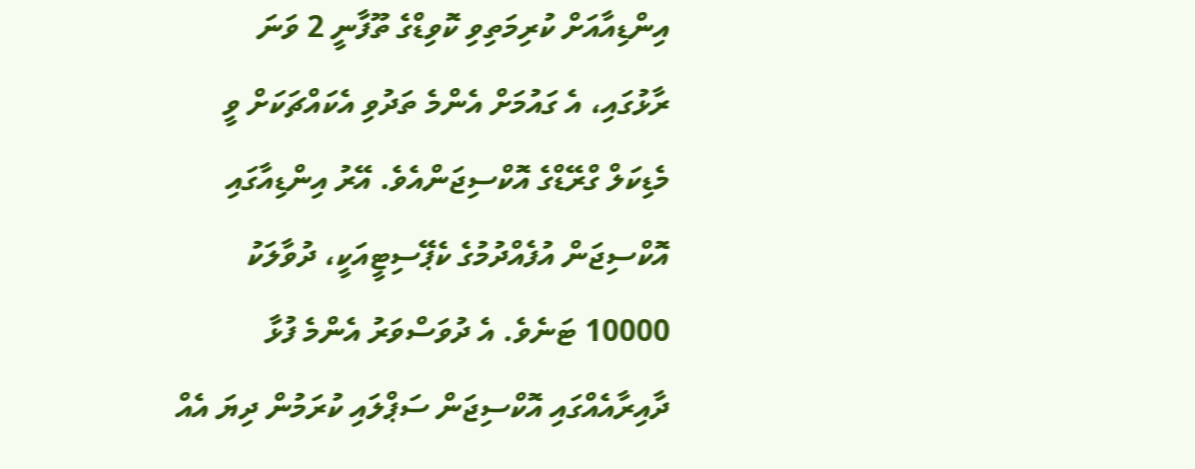އިންޑިއާއަށް ކުރިމަތިވި ކޮވިޑްގެ ތޫފާނީ 2 ވަނަ ރާޅުގައި، އެ ގައުމަށް އެންމެ ތަދުވި އެކައްޗަކަށް ވީ މެޑިކަލް ގްރޭޑްގެ އޮކްސިޖަންއެވެ. އޭރު އިންޑިއާގައި އޮކްސިޖަން އުފެއްދުމުގެ ކެޕޭސިޓީއަކީ، ދުވާލަކު 10000 ޓަނެވެ. އެ ދުވަސްވަރު އެންމެ ފުޅާ ދާއިރާއެއްގައި އޮކްސިޖަން ސަޕްލައި ކުރަމުން ދިޔަ އެއް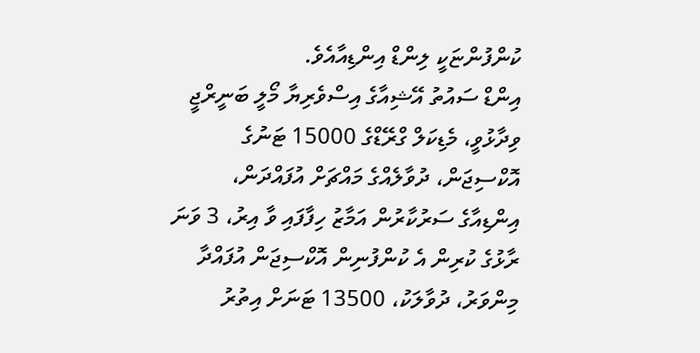ކުންފުންޏަކީ ލިންޑް އިންޑިއާއެވެ.
އިންޑް ސައުތު އޭޝިއާގެ އިސްވެރިޔާ މޯލީ ބަނީރްޖީ ވިދާޅުވީ، މެޑިކަލް ގްރޭޑްގެ 15000 ޓަނުގެ އޮކްސިޖަން، ދުވާލެއްގެ މައްޗަށް އުފައްދަން، އިންޑިއާގެ ސަރުކާރުން އަމާޒު ހިފާފައި ވާ އިރު، 3 ވަނަ ރާޅުގެ ކުރިން އެ ކުންފުނިން އޮކްސިޖަން އުފައްދާ މިންވަރު، ދުވާލަކު، 13500 ޓަނަށް އިތުރު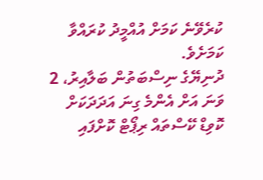ކުރެވޭނެ ކަމަށް އުއްމީދު ކުރައްވާ ކަމަށެވެ.
ދުނިޔޭގެ ނިސްބަތުން ބަލާއިރު، 2 ވަނަ އަށް އެންމެ ގިނަ އަދަދަކަށް ކޮވިޑް ކޭސްތައް ރިޕޯޓް ކޮށްފައި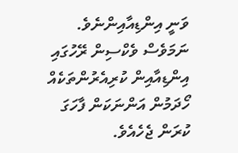ވަނީ އިންޑިއާއިންނެވެ. ނަމަވެސް ވެކްސިން ރޭހުގައި އިންޑިއާއިން ކުރިއެރުންތަކެއް ހޯދަމުން އަންނަކަން ފާހަގަ ކުރަން ޖެހެއެވެ.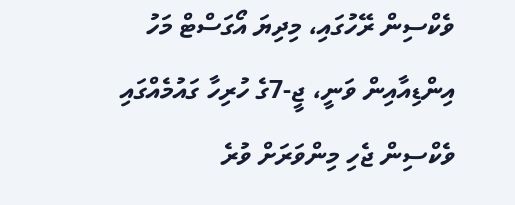ވެކްސިން ރޭހުގައި، މިދިޔަ އޯގަސްޓް މަހު އިންޑިއާއިން ވަނީ، ޖީ-7ގެ ހުރިހާ ގައުމެއްގައި ވެކްސިން ޖެހި މިންވަރަށް ވުރެ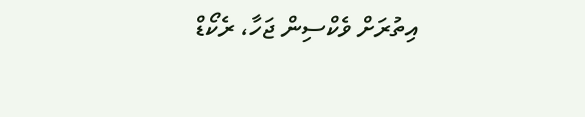އިތުރަށް ވެކްސިން ޖަހާ، ރެކޯޑް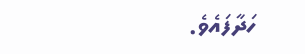ހަދާފައެވެ.